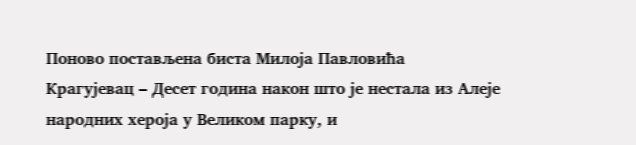Поново постављена биста Милоја Павловића
Крагујевац – Десет година након што је нестала из Алеје народних хероја у Великом парку, и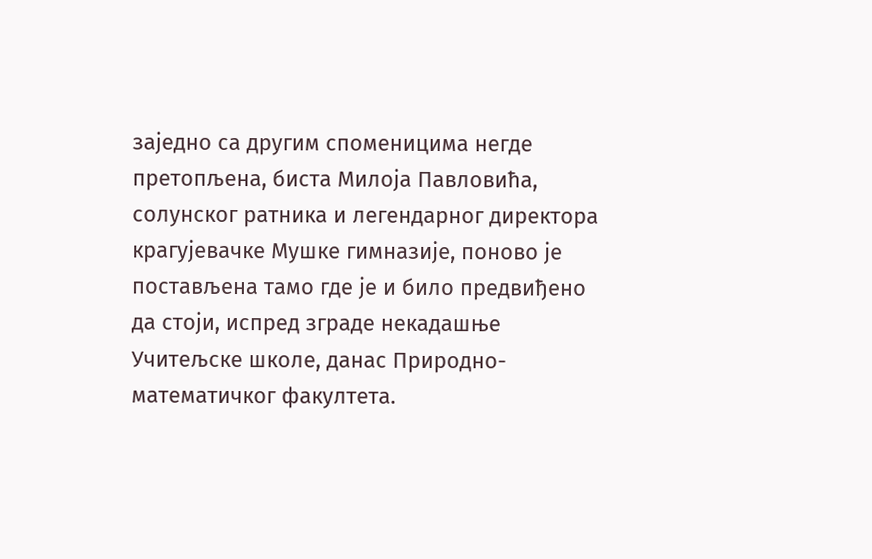заједно са другим споменицима негде претопљена, биста Милоја Павловића, солунског ратника и легендарног директора крагујевачке Мушке гимназије, поново је постављена тамо где је и било предвиђено да стоји, испред зграде некадашње Учитељске школе, данас Природно-математичког факултета.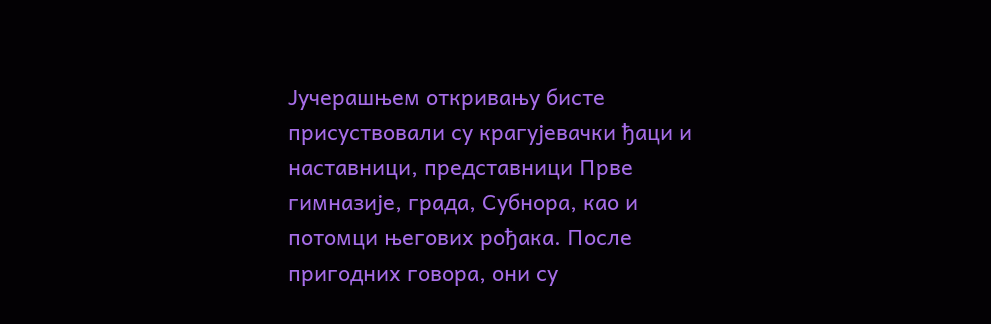Јучерашњем откривању бисте присуствовали су крагујевачки ђаци и наставници, представници Прве гимназије, града, Субнора, као и потомци његових рођака. После пригодних говора, они су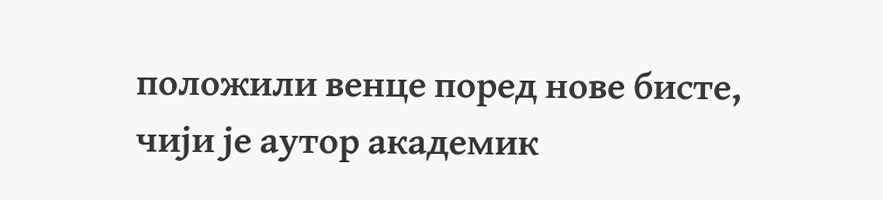положили венце поред нове бисте, чији је аутор академик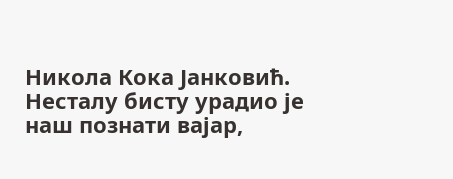Никола Кока Јанковић.
Несталу бисту урадио је наш познати вајар,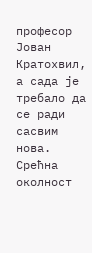професор Јован Кратохвил, а сада је требало да се ради сасвим нова. Срећна околност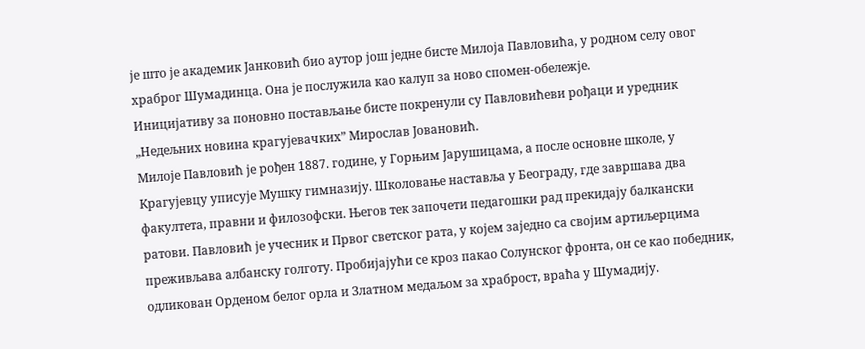је што је академик Јанковић био аутор још једне бисте Милоја Павловића, у родном селу овог храброг Шумадинца. Она је послужила као калуп за ново спомен-обележје.
Иницијативу за поновно постављање бисте покренули су Павловићеви рођаци и уредник „Недељних новина крагујевачких” Мирослав Јовановић.
Милоје Павловић је рођен 1887. године, у Горњим Јарушицама, а после основне школе, у Крагујевцу уписује Мушку гимназију. Школовање наставља у Београду, где завршава два факултета, правни и филозофски. Његов тек започети педагошки рад прекидају балкански ратови. Павловић је учесник и Првог светског рата, у којем заједно са својим артиљерцима преживљава албанску голготу. Пробијајући се кроз пакао Солунског фронта, он се као победник, одликован Орденом белог орла и Златном медаљом за храброст, враћа у Шумадију.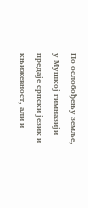По ослобођењу земље, у Мушкој гимназији предаје српски језик и књижевност, али и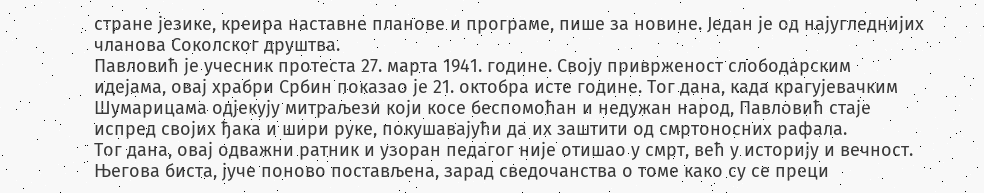стране језике, креира наставне планове и програме, пише за новине. Један је од најугледнијих чланова Соколског друштва.
Павловић је учесник протеста 27. марта 1941. године. Своју приврженост слободарским идејама, овај храбри Србин показао је 21. октобра исте године. Тог дана, када крагујевачким Шумарицама одјекују митраљези који косе беспомоћан и недужан народ, Павловић стаје испред својих ђака и шири руке, покушавајући да их заштити од смртоносних рафала.
Тог дана, овај одважни ратник и узоран педагог није отишао у смрт, већ у историју и вечност. Његова биста, јуче поново постављена, зарад сведочанства о томе како су се преци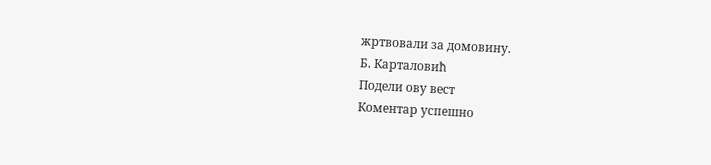жртвовали за домовину.
Б. Карталовић
Подели ову вест
Комeнтар успeшно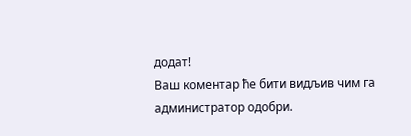додат!
Ваш комeнтар ћe бити видљив чим га администратор одобри.